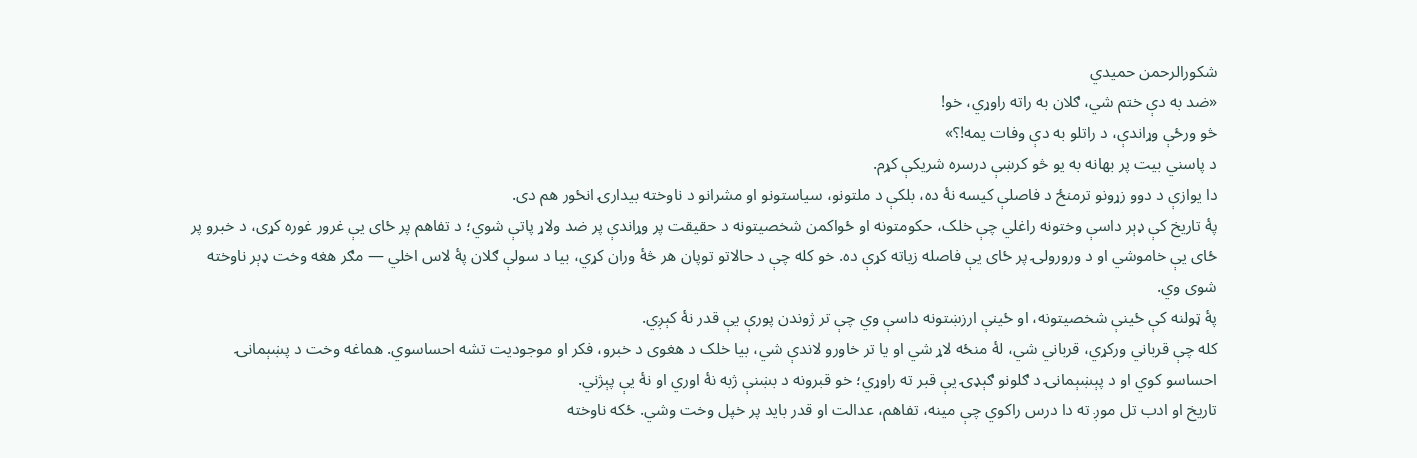شکورالرحمن حمیدي
«ضد به دې ختم شي، ګلان به راته راوړي، خو!
څو ورځې وړاندې، د راتلو به دې وفات یمه!؟»
د پاسني بیت پر بهانه به یو څو کرښې درسره شریکې کړم.
دا یوازې د دوو زړونو ترمنځ د فاصلې کیسه نۀ ده، بلکې د ملتونو، سیاستونو او مشرانو د ناوخته بیدارۍ انځور هم دی.
پۀ تاریخ کې ډېر داسې وختونه راغلي چې خلک، حکومتونه او ځواکمن شخصیتونه د حقیقت پر وړاندې پر ضد ولاړ پاتې شوي؛ د تفاهم پر ځای یې غرور غوره کړی، د خبرو پر ځای یې خاموشي او د ورورولۍ پر ځای یې فاصله زیاته کړې ده. خو کله چې د حالاتو توپان هر څۀ وران کړي، بیا د سولې ګلان پۀ لاس اخلي — مګر هغه وخت ډېر ناوخته شوی وي.
پۀ ټولنه کې ځینې شخصیتونه، او ځینې ارزښتونه داسې وي چې تر ژوندن پورې یې قدر نۀ کېږي.
کله چې قرباني ورکړي، قرباني شي، لۀ منځه لاړ شي او یا تر خاورو لاندې شي، بیا خلک د هغوی د خبرو، فکر او موجودیت تشه احساسوي. هماغه وخت د پښېمانۍ احساسو کوي او د پېښېمانۍ د ګلونو ګېډۍ یې قبر ته راوړي؛ خو قبرونه د بښنې ژبه نۀ اوري او نۀ یې پېژني.
تاریخ او ادب تل موږ ته دا درس راکوي چې مینه، تفاهم، عدالت او قدر باید پر خپل وخت وشي. ځکه ناوخته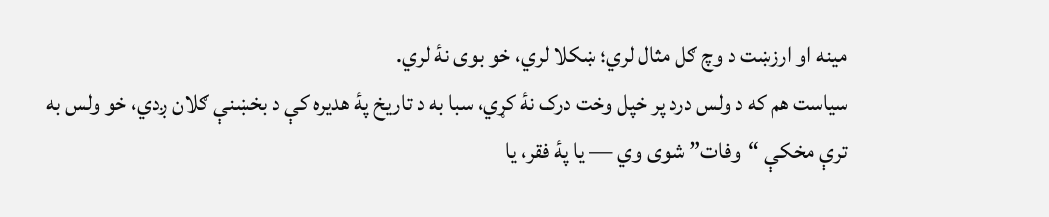مینه او ارزښت د وچ ګل مثال لري؛ ښکلا لري، خو بوی نۀ لري.
سیاست هم که د ولس درد پر خپل وخت درک نۀ کړي، سبا به د تاریخ پۀ هدیره کې د بخښنې ګلان ږدي، خو ولس به ترې مخکې “وفات” شوی وي — یا پۀ فقر، یا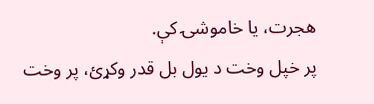هجرت، یا خاموشۍ کې.
پر خپل وخت د یول بل قدر وکړئ، پر وخت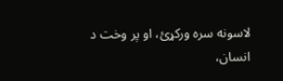لاسونه سره ورکړئ، او پر وخت د انسان،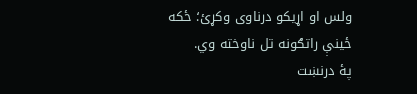ولس او اړیکو درناوی وکړئ؛ ځکه ځینې راتګونه تل ناوخته وي.
پۀ درنښت